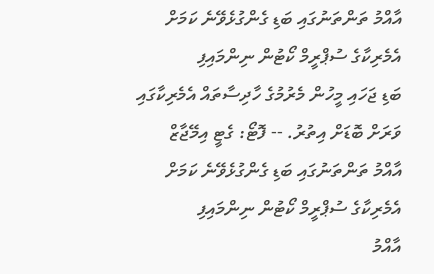އާއްމު ތަންތަނުގައި ބަޑި ގެންގުޅެވޭނެ ކަމަށް އެމެރިކާގެ ސުޕްރީމް ކޯޓުން ނިންމައިފި
ބަޑި ޖަހައި މީހުން މެރުމުގެ ހާދިސާތައް އެމެރިކާގައި ވަރަށް ބޮޑަށް އިތުރު. -- ފޮޓޯ: ގެޓީ އިމޭޖާޒް
އާއްމު ތަންތަނުގައި ބަޑި ގެންގުޅެވޭނެ ކަމަށް އެމެރިކާގެ ސުޕްރީމް ކޯޓުން ނިންމައިފި
އާއްމު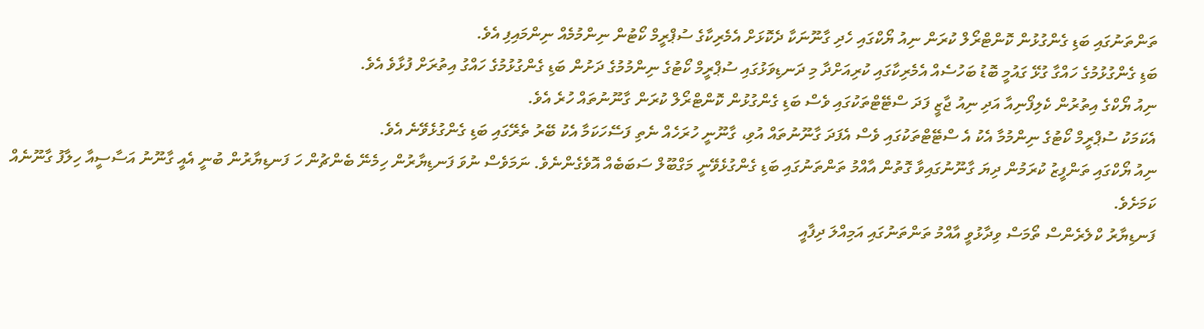ތަންތަނުގައި ބަޑި ގެންގުޅުން ކޮންޓްރޯލް ކުރަން ނިއު ޔޯކްގައި ހެދި ގާނޫނަކާ ދެކޮޅަށް އެމެރިކާގެ ސުޕްރީމް ކޯޓުން ނިންމުމެއް ނިންމައިފި އެވެ.
ބަޑި ގެންގުޅުމުގެ ހައްގާ ގުޅޭ ގައުމީ ބޮޑު ބަހުސެއް އެމެރިކާގައި ކުރިއަށްދާ މި ދަނޑިވަޅުގައި ސުޕްރީމް ކޯޓުގެ ނިންމުމުގެ ދަށުން ބަޑި ގެންގުޅުމުގެ ހައްގު އިތުރަށް ފުޅާވެ އެވެ.
ނިއު ޔޯކްގެ އިތުރުން ކެލިފޯނިއާ އަދި ނިއު ޖާޒީ ފަދަ ސްޓޭޓްތަކުގައި ވެސް ބަޑި ގެންގުޅުން ކޮންޓްރޯލް ކުރަން ގާނޫނުތައް ހުރެ އެވެ.
އެކަމަކު ސުޕްރީމް ކޯޓުގެ ނިންމުމާ އެކު އެ ސްޓޭޓްތަކުގައި ވެސް އެފަދަ ގާނޫނުތައް އުވި، ގާނޫނީ ހުރަހެއް ނެތި ފަސޭހަކަމާ އެކު ބޭރު ތެރޭގައި ބަޑި ގެންގުޅެވޭނެ އެވެ.
ނިއު ޔޯކްގައި ތަންފީޒު ކުރަމުން ދިޔަ ގާނޫނުގައިވާ ގޮތުން އާއްމު ތަންތަނުގައި ބަޑި ގެންގުޅެވޭނީ މަގްބޫލް ސަބަބެއް އޮވެގެންނެވެ. ނަމަވެސް ނުވަ ފަނޑިޔާރުން ހިމެނޭ ބެންޗުން ހަ ފަނޑިޔާރުން ބުނީ އެއީ ގާނޫނު އަސާސީއާ ހިލާފު ގާނޫނެއް ކަމަށެވެ.
ފަނޑިޔާރު ކްލެރެންސް ތޯމަސް ވިދާޅުވީ އާއްމު ތަންތަނުގައި އަމިއްލަ ދިފާއީ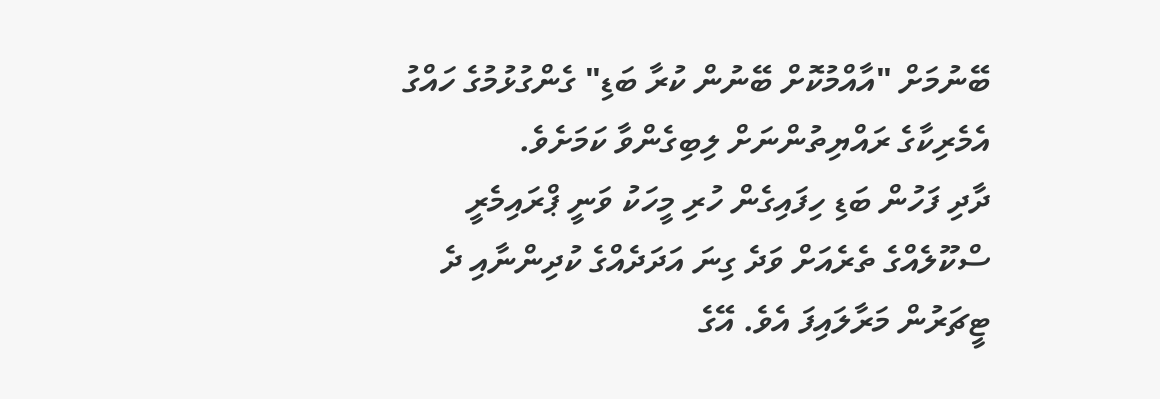ބޭނުމަށް "އާއްމުކޮށް ބޭނުން ކުރާ ބަޑި" ގެންގުޅުމުގެ ހައްގު އެމެރިކާގެ ރައްޔިތުންނަށް ލިބިގެންވާ ކަމަށެވެ.
ދާދި ފަހުން ބަޑި ހިފައިގެން ހުރި މީހަކު ވަނީ ޕްރައިމެރީ ސްކޫލެއްގެ ތެރެއަށް ވަދެ ގިނަ އަދަދެއްގެ ކުދިންނާއި ދެ ޓީޗަރުން މަރާލައިފަ އެވެ. އޭގެ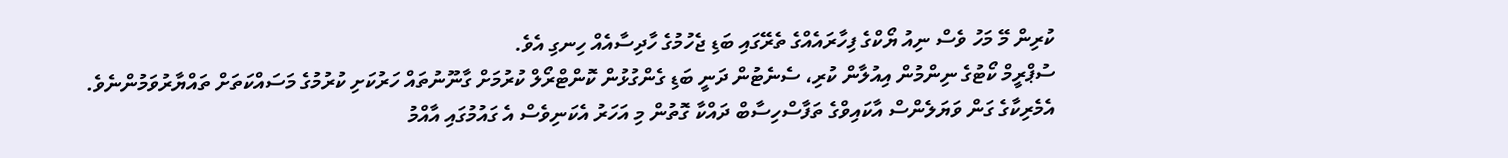ކުރިން މޭ މަހު ވެސް ނިއު ޔޯކްގެ ފިހާރައެއްގެ ތެރޭގައި ބަޑި ޖެހުމުގެ ހާދިސާއެއް ހިނގި އެވެ.
ސުޕްރީމް ކޯޓުގެ ނިންމުން އިއުލާން ކުރި، ސެނެޓުން ދަނީ ބަޑި ގެންގުޅުން ކޮންޓްރޯލް ކުރުމަށް ގާނޫނުތައް ހަރުކަށި ކުރުމުގެ މަސައްކަތަށް ތައްޔާރުވަމުންނެވެ.
އެމެރިކާގެ ގަން ވަޔަލެންސް އާކައިވްގެ ތަފާސްހިސާބް ދައްކާ ގޮތުން މި އަހަރު އެކަނިވެސް އެ ގައުމުގައި އާއްމު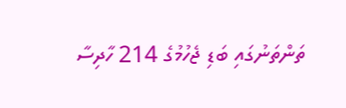ތަންތަނުގައި ބަޑި ޖެހުމުގެ 214 ހާދިސާ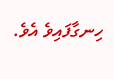ހިނގާފައިވެ އެވެ.